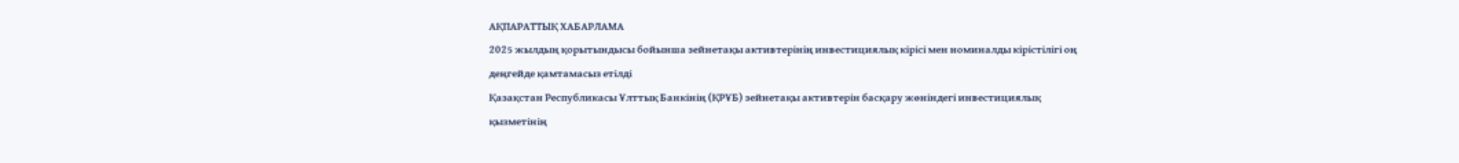АҚПАРАТТЫҚ ХАБАРЛАМА
2025 жылдың қорытындысы бойынша зейнетақы активтерінің инвестициялық кірісі мен номиналды кірістілігі оң деңгейде қамтамасыз етілді
Қазақстан Республикасы Ұлттық Банкінің (ҚРҰБ) зейнетақы активтерін басқару жөніндегі инвестициялық қызметінің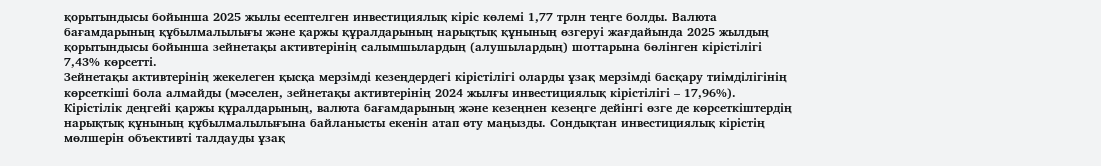қорытындысы бойынша 2025 жылы есептелген инвестициялық кіріс көлемі 1,77 трлн теңге болды. Валюта бағамдарының құбылмалылығы және қаржы құралдарының нарықтық құнының өзгеруі жағдайында 2025 жылдың қорытындысы бойынша зейнетақы активтерінің салымшылардың (алушылардың) шоттарына бөлінген кірістілігі 7,43% көрсетті.
Зейнетақы активтерінің жекелеген қысқа мерзімді кезеңдердегі кірістілігі оларды ұзақ мерзімді басқару тиімділігінің көрсеткіші бола алмайды (мәселен, зейнетақы активтерінің 2024 жылғы инвестициялық кірістілігі – 17,96%). Кірістілік деңгейі қаржы құралдарының, валюта бағамдарының және кезеңнен кезеңге дейінгі өзге де көрсеткіштердің нарықтық құнының құбылмалылығына байланысты екенін атап өту маңызды. Сондықтан инвестициялық кірістің мөлшерін объективті талдауды ұзақ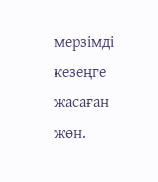мерзімді кезеңге жасаған жөн.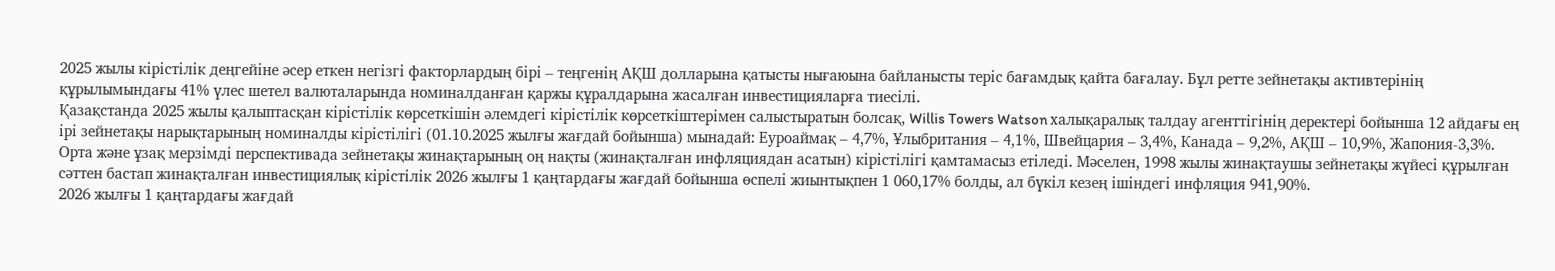2025 жылы кірістілік деңгейіне әсер еткен негізгі факторлардың бірі – теңгенің АҚШ долларына қатысты нығаюына байланысты теріс бағамдық қайта бағалау. Бұл ретте зейнетақы активтерінің құрылымындағы 41% үлес шетел валюталарында номиналданған қаржы құралдарына жасалған инвестицияларға тиесілі.
Қазақстанда 2025 жылы қалыптасқан кірістілік көрсеткішін әлемдегі кірістілік көрсеткіштерімен салыстыратын болсақ, Willis Towers Watson халықаралық талдау агенттігінің деректері бойынша 12 айдағы ең ірі зейнетақы нарықтарының номиналды кірістілігі (01.10.2025 жылғы жағдай бойынша) мынадай: Еуроаймақ – 4,7%, Ұлыбритания – 4,1%, Швейцария – 3,4%, Канада – 9,2%, АҚШ – 10,9%, Жапония-3,3%.
Орта және ұзақ мерзімді перспективада зейнетақы жинақтарының оң нақты (жинақталған инфляциядан асатын) кірістілігі қамтамасыз етіледі. Мәселен, 1998 жылы жинақтаушы зейнетақы жүйесі құрылған сәттен бастап жинақталған инвестициялық кірістілік 2026 жылғы 1 қаңтардағы жағдай бойынша өспелі жиынтықпен 1 060,17% болды, ал бүкіл кезең ішіндегі инфляция 941,90%.
2026 жылғы 1 қаңтардағы жағдай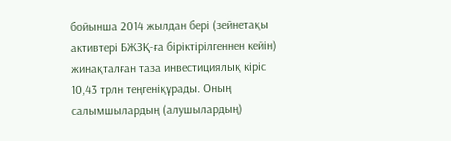бойынша 2014 жылдан бері (зейнетақы активтері БЖЗҚ-ға біріктірілгеннен кейін) жинақталған таза инвестициялық кіріс 10,43 трлн теңгеніқұрады. Оның салымшылардың (алушылардың)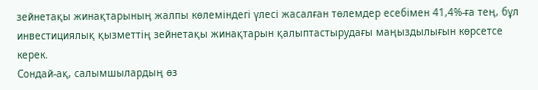зейнетақы жинақтарының жалпы көлеміндегі үлесі жасалған төлемдер есебімен 41,4%-ға тең, бұл инвестициялық қызметтің зейнетақы жинақтарын қалыптастырудағы маңыздылығын көрсетсе керек.
Сондай-ақ, салымшылардың өз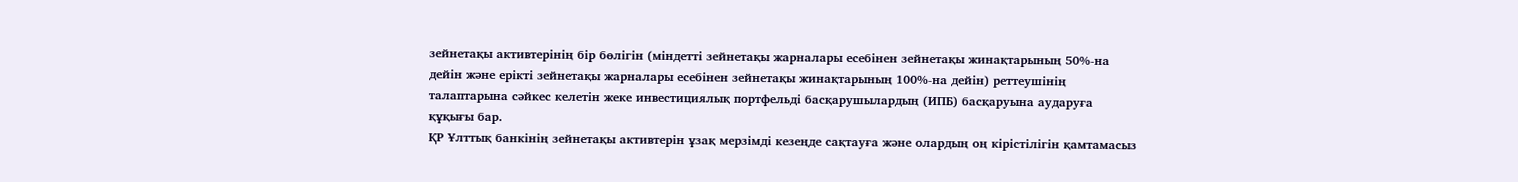зейнетақы активтерінің бір бөлігін (міндетті зейнетақы жарналары есебінен зейнетақы жинақтарының 50%-на дейін және ерікті зейнетақы жарналары есебінен зейнетақы жинақтарының 100%-на дейін) реттеушінің талаптарына сәйкес келетін жеке инвестициялық портфельді басқарушылардың (ИПБ) басқаруына аударуға құқығы бар.
ҚР Ұлттық банкінің зейнетақы активтерін ұзақ мерзімді кезеңде сақтауға және олардың оң кірістілігін қамтамасыз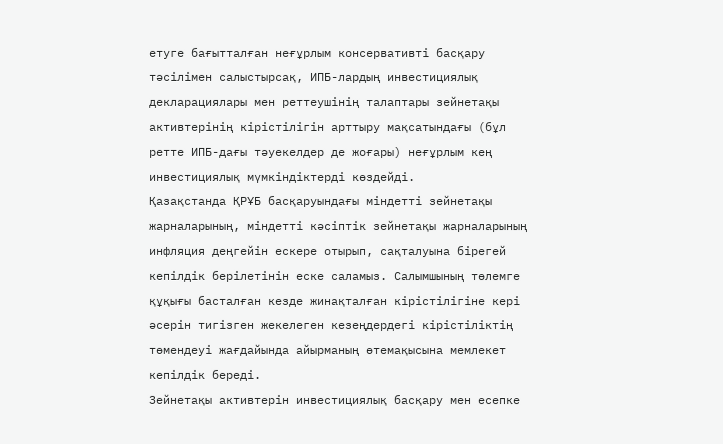етуге бағытталған неғұрлым консервативті басқару тәсілімен салыстырсақ, ИПБ-лардың инвестициялық декларациялары мен реттеушінің талаптары зейнетақы активтерінің кірістілігін арттыру мақсатындағы (бұл ретте ИПБ-дағы тәуекелдер де жоғары) неғұрлым кең инвестициялық мүмкіндіктерді көздейді.
Қазақстанда ҚРҰБ басқаруындағы міндетті зейнетақы жарналарының, міндетті кәсіптік зейнетақы жарналарының инфляция деңгейін ескере отырып, сақталуына бірегей кепілдік берілетінін еске саламыз. Салымшының төлемге құқығы басталған кезде жинақталған кірістілігіне кері әсерін тигізген жекелеген кезеңдердегі кірістіліктің төмендеуі жағдайында айырманың өтемақысына мемлекет кепілдік береді.
Зейнетақы активтерін инвестициялық басқару мен есепке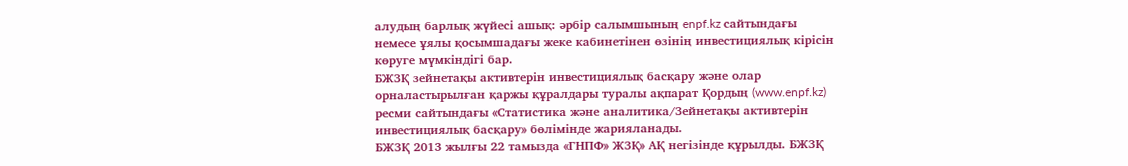алудың барлық жүйесі ашық: әрбір салымшының enpf.kz сайтындағы немесе ұялы қосымшадағы жеке кабинетінен өзінің инвестициялық кірісін көруге мүмкіндігі бар.
БЖЗҚ зейнетақы активтерін инвестициялық басқару және олар орналастырылған қаржы құралдары туралы ақпарат Қордың (www.enpf.kz) ресми сайтындағы «Статистика және аналитика/Зейнетақы активтерін инвестициялық басқару» бөлімінде жарияланады.
БЖЗҚ 2013 жылғы 22 тамызда «ГНПФ» ЖЗҚ» АҚ негізінде құрылды. БЖЗҚ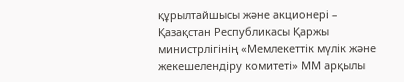құрылтайшысы және акционері – Қазақстан Республикасы Қаржы министрлігінің «Мемлекеттік мүлік және жекешелендіру комитеті» ММ арқылы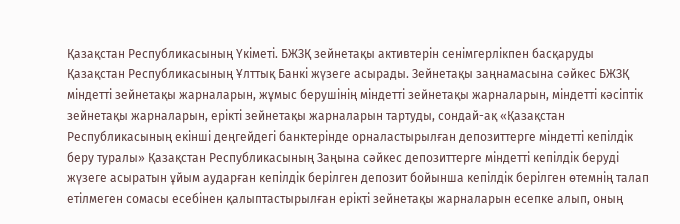Қазақстан Республикасының Үкіметі. БЖЗҚ зейнетақы активтерін сенімгерлікпен басқаруды Қазақстан Республикасының Ұлттық Банкі жүзеге асырады. Зейнетақы заңнамасына сәйкес БЖЗҚ міндетті зейнетақы жарналарын, жұмыс берушінің міндетті зейнетақы жарналарын, міндетті кәсіптік зейнетақы жарналарын, ерікті зейнетақы жарналарын тартуды, сондай-ақ «Қазақстан Республикасының екінші деңгейдегі банктерінде орналастырылған депозиттерге міндетті кепілдік беру туралы» Қазақстан Республикасының Заңына сәйкес депозиттерге міндетті кепілдік беруді жүзеге асыратын ұйым аударған кепілдік берілген депозит бойынша кепілдік берілген өтемнің талап етілмеген сомасы есебінен қалыптастырылған ерікті зейнетақы жарналарын есепке алып, оның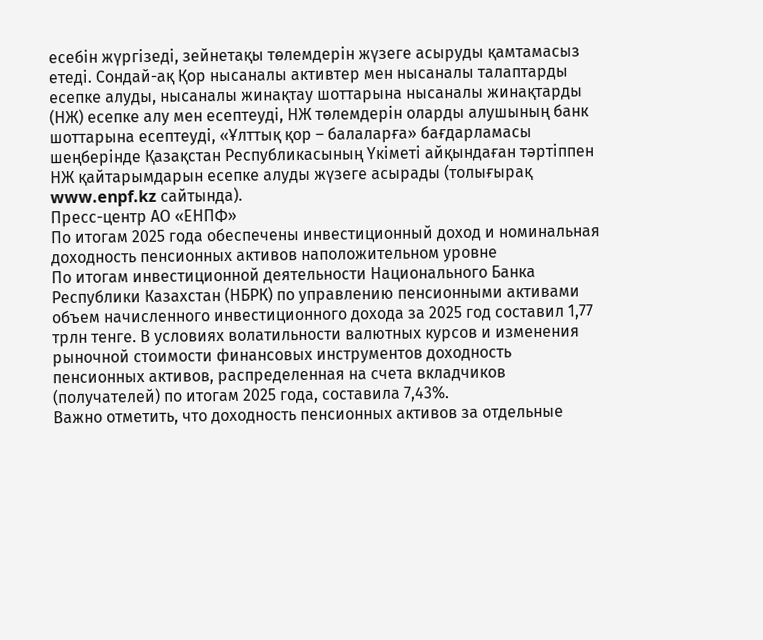есебін жүргізеді, зейнетақы төлемдерін жүзеге асыруды қамтамасыз етеді. Сондай-ақ Қор нысаналы активтер мен нысаналы талаптарды есепке алуды, нысаналы жинақтау шоттарына нысаналы жинақтарды (НЖ) есепке алу мен есептеуді, НЖ төлемдерін оларды алушының банк шоттарына есептеуді, «Ұлттық қор – балаларға» бағдарламасы шеңберінде Қазақстан Республикасының Үкіметі айқындаған тәртіппен НЖ қайтарымдарын есепке алуды жүзеге асырады (толығырақ www.enpf.kz сайтында).
Пресс-центр АО «ЕНПФ»
По итогам 2025 года обеспечены инвестиционный доход и номинальная доходность пенсионных активов наположительном уровне
По итогам инвестиционной деятельности Национального Банка Республики Казахстан (НБРК) по управлению пенсионными активами объем начисленного инвестиционного дохода за 2025 год составил 1,77 трлн тенге. В условиях волатильности валютных курсов и изменения рыночной стоимости финансовых инструментов доходность пенсионных активов, распределенная на счета вкладчиков (получателей) по итогам 2025 года, составила 7,43%.
Важно отметить, что доходность пенсионных активов за отдельные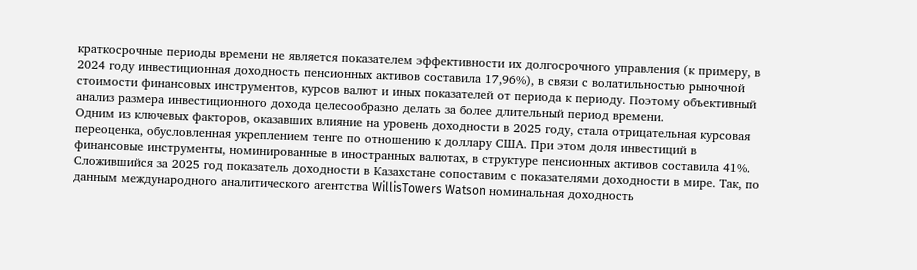краткосрочные периоды времени не является показателем эффективности их долгосрочного управления (к примеру, в 2024 году инвестиционная доходность пенсионных активов составила 17,96%), в связи с волатильностью рыночной стоимости финансовых инструментов, курсов валют и иных показателей от периода к периоду. Поэтому объективный анализ размера инвестиционного дохода целесообразно делать за более длительный период времени.
Одним из ключевых факторов, оказавших влияние на уровень доходности в 2025 году, стала отрицательная курсовая переоценка, обусловленная укреплением тенге по отношению к доллару США. При этом доля инвестиций в финансовые инструменты, номинированные в иностранных валютах, в структуре пенсионных активов составила 41%.
Сложившийся за 2025 год показатель доходности в Казахстане сопоставим с показателями доходности в мире. Так, по данным международного аналитического агентства WillisTowers Watson номинальная доходность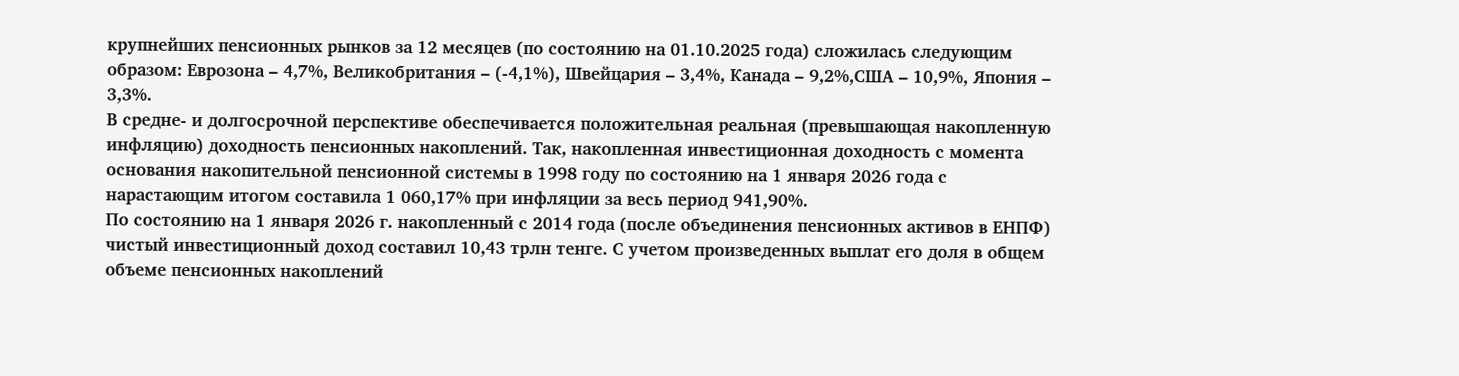крупнейших пенсионных рынков за 12 месяцев (по состоянию на 01.10.2025 года) сложилась следующим образом: Еврозона – 4,7%, Великобритания – (-4,1%), Швейцария – 3,4%, Канада – 9,2%,США – 10,9%, Япония – 3,3%.
В средне- и долгосрочной перспективе обеспечивается положительная реальная (превышающая накопленную инфляцию) доходность пенсионных накоплений. Так, накопленная инвестиционная доходность с момента основания накопительной пенсионной системы в 1998 году по состоянию на 1 января 2026 года с нарастающим итогом составила 1 060,17% при инфляции за весь период 941,90%.
По состоянию на 1 января 2026 г. накопленный с 2014 года (после объединения пенсионных активов в ЕНПФ) чистый инвестиционный доход составил 10,43 трлн тенге. С учетом произведенных выплат его доля в общем объеме пенсионных накоплений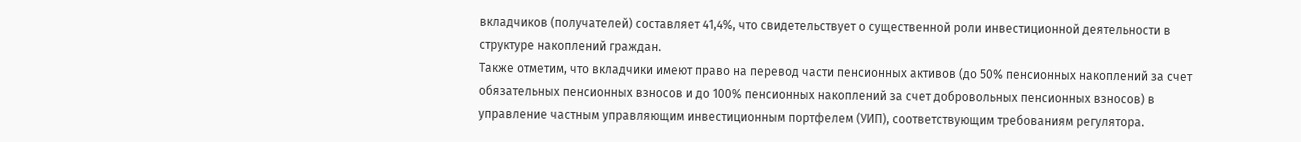вкладчиков (получателей) составляет 41,4%, что свидетельствует о существенной роли инвестиционной деятельности в структуре накоплений граждан.
Также отметим, что вкладчики имеют право на перевод части пенсионных активов (до 50% пенсионных накоплений за счет обязательных пенсионных взносов и до 100% пенсионных накоплений за счет добровольных пенсионных взносов) в управление частным управляющим инвестиционным портфелем (УИП), соответствующим требованиям регулятора.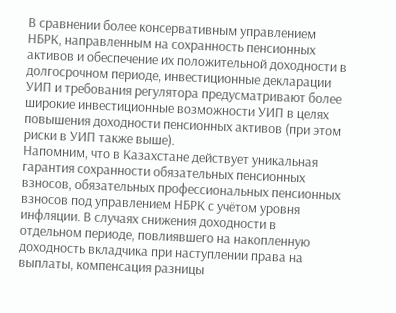В сравнении более консервативным управлением НБРК, направленным на сохранность пенсионных активов и обеспечение их положительной доходности в долгосрочном периоде, инвестиционные декларации УИП и требования регулятора предусматривают более широкие инвестиционные возможности УИП в целях повышения доходности пенсионных активов (при этом риски в УИП также выше).
Напомним, что в Казахстане действует уникальная гарантия сохранности обязательных пенсионных взносов, обязательных профессиональных пенсионных взносов под управлением НБРК с учётом уровня инфляции. В случаях снижения доходности в отдельном периоде, повлиявшего на накопленную доходность вкладчика при наступлении права на выплаты, компенсация разницы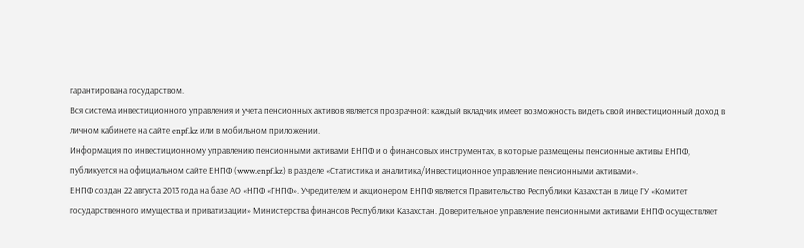гарантирована государством.
Вся система инвестиционного управления и учета пенсионных активов является прозрачной: каждый вкладчик имеет возможность видеть свой инвестиционный доход в личном кабинете на сайте enpf.kz или в мобильном приложении.
Информация по инвестиционному управлению пенсионными активами ЕНПФ и о финансовых инструментах, в которые размещены пенсионные активы ЕНПФ, публикуется на официальном сайте ЕНПФ (www.enpf.kz) в разделе «Статистика и аналитика/Инвестиционное управление пенсионными активами».
ЕНПФ создан 22 августа 2013 года на базе АО «НПФ «ГНПФ». Учредителем и акционером ЕНПФ является Правительство Республики Казахстан в лице ГУ «Комитет государственного имущества и приватизации» Министерства финансов Республики Казахстан. Доверительное управление пенсионными активами ЕНПФ осуществляет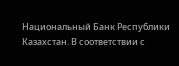Национальный Банк Республики Казахстан. В соответствии с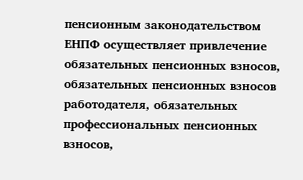пенсионным законодательством ЕНПФ осуществляет привлечение обязательных пенсионных взносов, обязательных пенсионных взносов работодателя, обязательных профессиональных пенсионных взносов,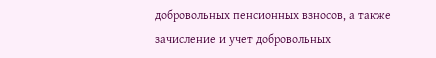добровольных пенсионных взносов, а также зачисление и учет добровольных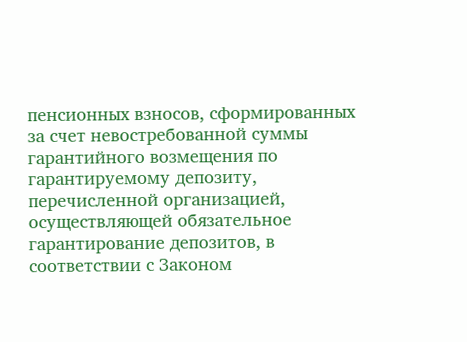пенсионных взносов, сформированных за счет невостребованной суммы гарантийного возмещения по гарантируемому депозиту, перечисленной организацией, осуществляющей обязательное гарантирование депозитов, в соответствии с Законом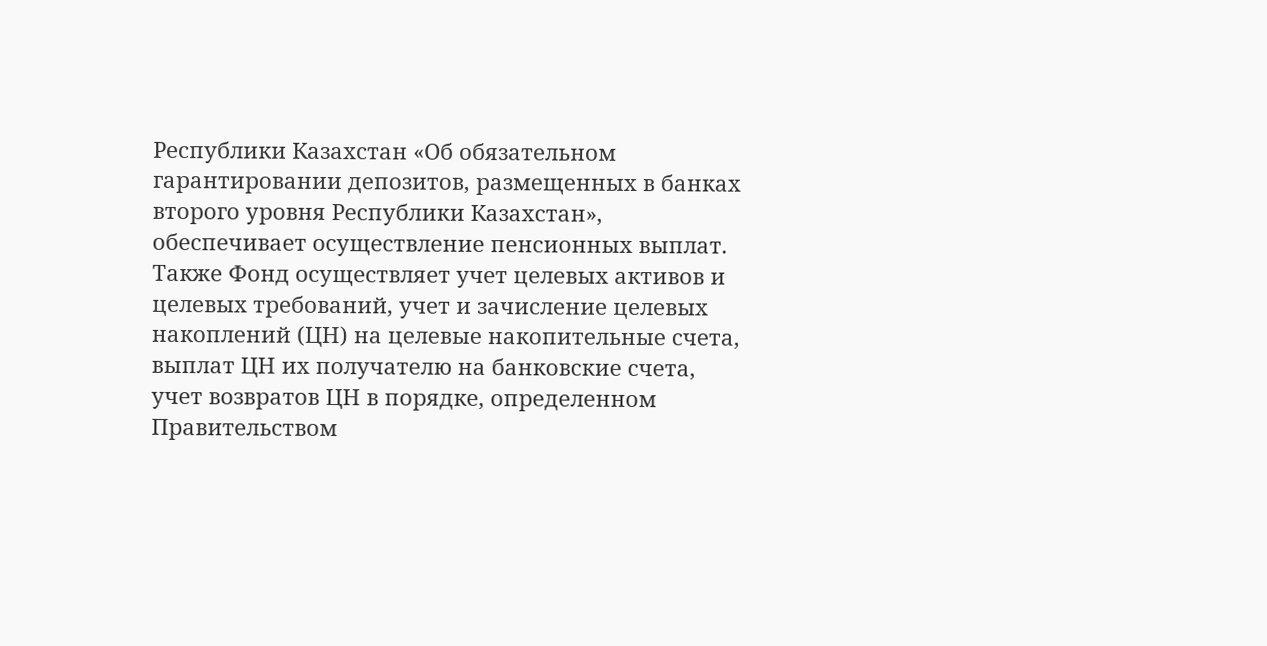Республики Казахстан «Об обязательном гарантировании депозитов, размещенных в банках второго уровня Республики Казахстан», обеспечивает осуществление пенсионных выплат. Также Фонд осуществляет учет целевых активов и целевых требований, учет и зачисление целевых накоплений (ЦН) на целевые накопительные счета, выплат ЦН их получателю на банковские счета, учет возвратов ЦН в порядке, определенном Правительством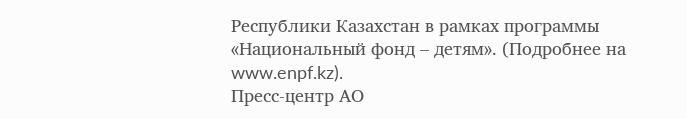Республики Казахстан в рамках программы «Национальный фонд – детям». (Подробнее на www.enpf.kz).
Пресс-центр АО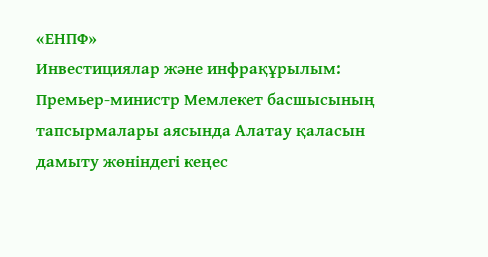«ЕНПФ»
Инвестициялар және инфрақұрылым: Премьер-министр Мемлекет басшысының тапсырмалары аясында Алатау қаласын дамыту жөніндегі кеңес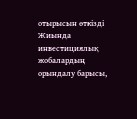отырысын өткізді
Жиында инвестициялық жобалардың орындалу барысы,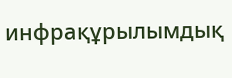инфрақұрылымдық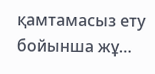қамтамасыз ету бойынша жұ…